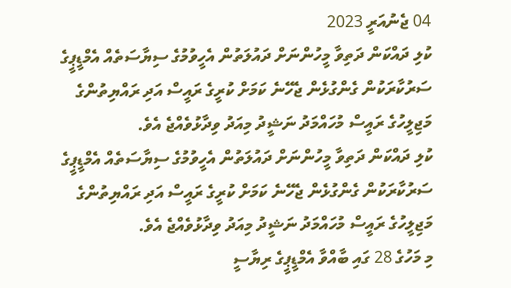04 ޖެނުއަރީ 2023
ކުލި ދައްކަން ދަތިވާ މީހުންނަށް ދައުލަތުން އެހީވުމުގެ ސިޔާސަތެއް އެމްޑީޕީގެ ސަރުކާރަކުން ގެންގުޅެން ޖެހޭނެ ކަމަށް ކުރީގެ ރައީސް އަދި ރައްޔިތުންގެ މަޖިލީހުގެ ރައީސް މުހައްމަދު ނަޝީދު މިއަދު ވިދާޅުވެއްޖެ އެވެ.
ކުލި ދައްކަން ދަތިވާ މީހުންނަށް ދައުލަތުން އެހީވުމުގެ ސިޔާސަތެއް އެމްޑީޕީގެ ސަރުކާރަކުން ގެންގުޅެން ޖެހޭނެ ކަމަށް ކުރީގެ ރައީސް އަދި ރައްޔިތުންގެ މަޖިލީހުގެ ރައީސް މުހައްމަދު ނަޝީދު މިއަދު ވިދާޅުވެއްޖެ އެވެ.
މި މަހުގެ 28 ގައި ބާއްވާ އެމްޑީޕީގެ ރިޔާސީ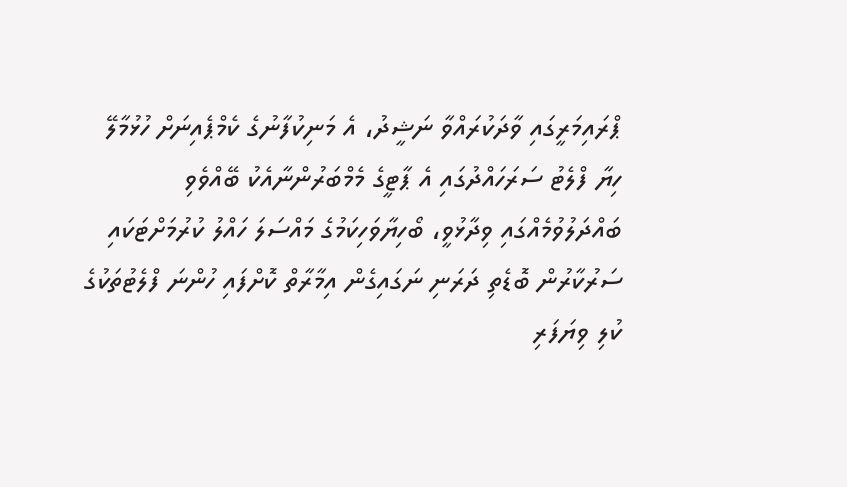ޕްރައިމަރީގައި ވާދަކުރައްވާ ނަޝީދު، އެ މަނިކުފާނުގެ ކެމްޕެއިނަށް ހުޅުމާލޭ ހިޔާ ފްލެޓު ސަރަހައްދުގައި އެ ޕާޓީގެ މެމްބަރުންނާއެކު ބޭއްވެވި ބައްދަލުވުމެއްގައި ވިދާޅުވީ، ބޯހިޔާވަހިކަމުގެ މައްސަލަ ހައްލު ކުރުމަށްޓަކައި ސަރުކާރުން ބޮޑެތި ދަރަނި ނަގައިގެން އިމާރާތް ކޮށްފައި ހުންނަ ފްލެޓުތަކުގެ ކުލި ވިޔަފަރި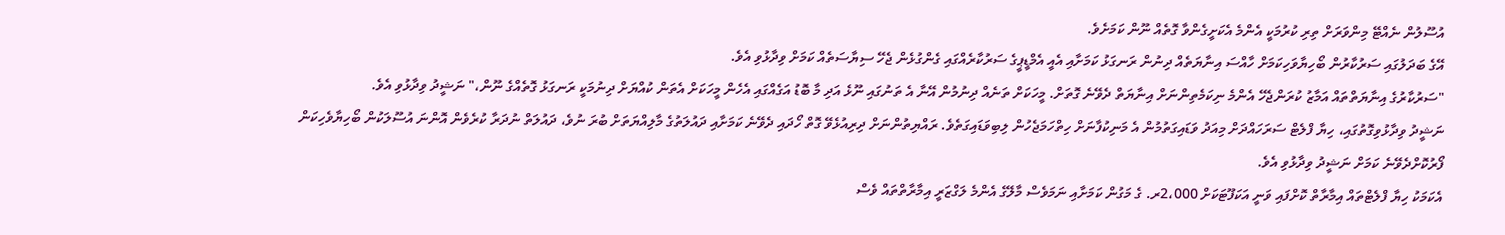އުސޫލުން ނެއްޓޭ މިންވަރަށް ތިރި ކުރުމަކީ އެންމެ އެކަށީގެންވާ ގޮތެއް ނޫން ކަމަށެވެ.
އޭގެ ބަދަލުގައި ސަރުކާރުން ބޯހިޔާވަހިކަމަށް ހާއްސަ އިނާޔަތެއް ދިނުން ރަނގަޅު ކަމަށާއި އެއީ އެމްޑީޕީގެ ސަރުކާރެއްގައި ގެންގުޅެން ޖެހޭ ސިޔާސަތެއް ކަމަށް ވިދާޅުވި އެވެ.
"ސަރުކާރުގެ އިނާޔަތްތައް އަމާޒު ކުރަންޖެހޭ އެންމެ ނިކަމެތިންނަށް އިނާޔަތް ދެވޭނެ ގޮތަށް. މީހަކަށް ތަނެއް ދިނުމުން އޭނާ އެ ތަނުގައި ނޫޅެ އަދި މާ ބޮޑު އަގެއްގައި އެހެން މީހަކަށް އެތަން ކުއްޔަށް ދިނުމަކީ ރަނގަޅު ގޮތެއްގެ ނޫން،" ނަޝީދު ވިދާޅުވި އެވެ.
ނަޝީދު ވިދާޅުވިގޮތުގައި، ހިޔާ ފްލެޓް ސަރަހައްދަށް މިއަދު ވަޑައިގަތުމުން އެ މަނިކުފާނަށް ހިތްހަމަޖެހުން ލިބިވަޑައިގަތެވެ. ރައްޔިތުންނަށް ދިރިއުޅެވޭ ގޮތް ހޯދައި ދެވޭނެ ކަމަށާއި ދައުލަތުގެ މާލިއްޔަތަށް ބުރަ ނުވެ، ދައުލަތް ނުދަރާ ކުރެވެން އޮންނަ އުސޫލަކުން ބޯހިޔާވެހިކަން ފޯރުކޮށްދެވޭނެ ކަމަށް ނަޝީދު ވިދާޅުވި އެވެ.
އެކަމަކު ހިޔާ ފްލެޓްތައް އިމާރާތް ކޮށްފައި ވަނީ އަކަފޫޓަކަށް 2،000ރ. ގެ މަގުން ކަމަށާއި ނަމަވެސް މާލޭގެ އެންމެ ލަގްޒަރީ އިމާރާތްތައް ވެސް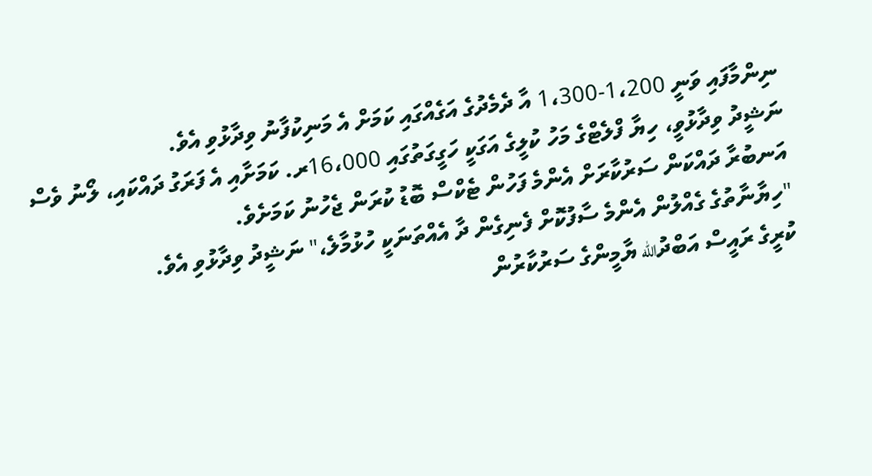ނިންމާފައި ވަނީ 1،200-1،300 އާ ދެމެދުގެ އަގެއްގައި ކަމަށް އެ މަނިކުފާނު ވިދާޅުވި އެވެ.
ނަޝީދު ވިދާޅުވީ، ހިޔާ ފްލެޓްގެ މަހު ކުލީގެ އަގަކީ ހަގީގަތުގައި 16،000ރ. ކަމަށާއި އެ ފަރަގު ދައްކައި، ލޯނު ވެސް އަނބުރާ ދައްކަން ސަރުކާރަށް އެންމެ ފަހުން ޓެކްސް ބޮޑު ކުރަން ޖެހުނު ކަމަށެވެ.
"ހިޔާނާތުގެ ގެއްލުން އެންމެ ސާފުކޮށް ފެނިގެން ދާ އެއްތަނަކީ ހުޅުމާލެ،" ނަޝީދު ވިދާޅުވި އެވެ.
ކުރީގެ ރައީސް އަބްދުالله ޔާމީންގެ ސަރުކާރުން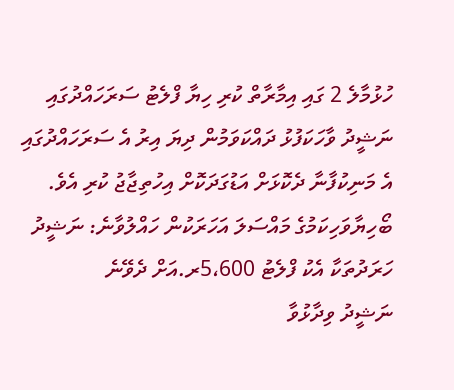ހުޅުމާލެ 2 ގައި އިމާރާތް ކުރި ހިޔާ ފްލެޓު ސަރަހައްދުގައި ނަޝީދު ވާހަކަފުޅު ދައްކަވަމުން ދިޔަ އިރު އެ ސަރަހައްދުގައި އެ މަނިކުފާނާ ދެކޮޅަށް އަޑުގަދަކޮށް އިހުތިޖާޖު ކުރި އެވެ.
ބޯހިޔާވަހިކަމުގެ މައްސަލަ އަހަރަކުން ހައްލުވާނެ: ނަޝީދު
ހަރަދުތަކާ އެކު ފްލެޓު 5،600ރ.އަށް ދެވޭނެ
ނަޝީދު ވިދާޅުވާ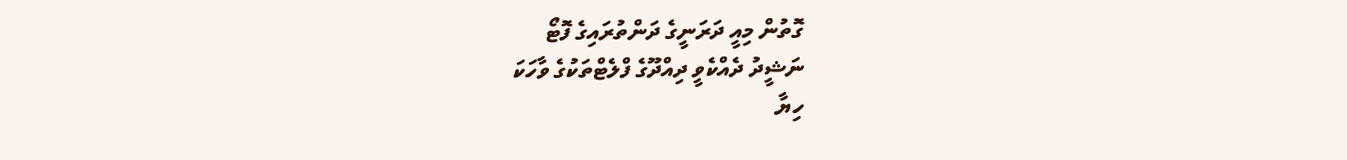ގޮތުން މިއީ ދަރަނީގެ ދަންތުރައިގެ ފޮޓޯ
ނަޝީދު ދެއްކެވީ ދިއްދޫގެ ފްލެޓްތަކުގެ ވާހަކަ
ހިޔާ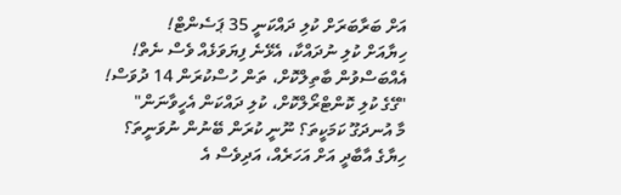އަށް ބަރާބަރަށް ކުލި ދައްކަނީ 35 ޕަސެންޓް!
ހިޔާއަށް ކުލި ނުދައްކާ، އެޅޭނެ ފިޔަވަޅެއް ވެސް ނެތް!
އެއްބަސްވުން ބާތިލްކޮށް، ތަން ހުސްކުރަން 14 ދުވަސް!
"ގޭގެ ކުލި ކޮންޓްރޯލްކޮށް، ކުލި ދައްކަން އެހީވާނަން"
މާ އުނދަގޫ ކަމަކީތަ؟ ނޫނީ ކުރަން ބޭނުން ނުވަނީތަ؟
ހިޔާގެ އާބާދީ އަށް އަހަރެއް، އަދިވެސް އެ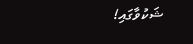ޝަކުވާގައި!